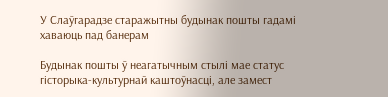У Слаўгарадзе старажытны будынак пошты гадамі хаваюць пад банерам

Будынак пошты ў неагатычным стылі мае статус гісторыка-культурнай каштоўнасці, але замест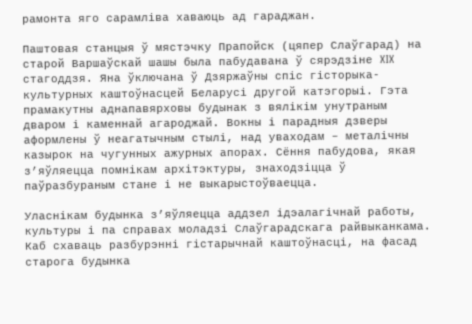рамонта яго сарамліва хаваюць ад гараджан.

Паштовая станцыя ў мястэчку Прапойск (цяпер Слаўгарад) на старой Варшаўскай шашы была пабудавана ў сярэдзіне XIX стагоддзя. Яна ўключана ў Дзяржаўны спіс гісторыка-культурных каштоўнасцей Беларусі другой катэгорыі. Гэта прамакутны аднапавярховы будынак з вялікім унутраным дваром і каменнай агароджай. Вокны і парадныя дзверы аформлены ў неагатычным стылі, над уваходам – металічны казырок на чугунных ажурных апорах. Сёння пабудова, якая з’яўляецца помнікам архітэктуры, знаходзіцца ў паўразбураным стане і не выкарыстоўваецца.

Уласнікам будынка з’яўляецца аддзел ідэалагічнай работы, культуры і па справах моладзі Слаўгарадскага райвыканкама. Каб схаваць разбурэнні гістарычнай каштоўнасці, на фасад старога будынка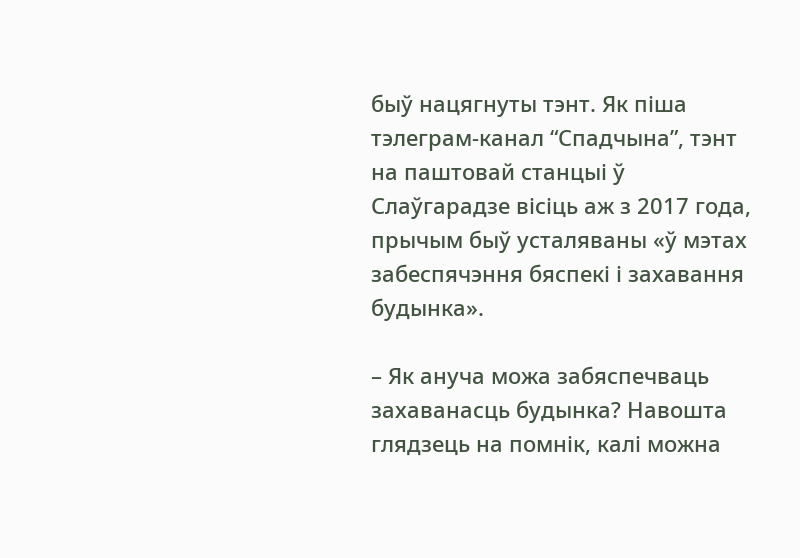быў нацягнуты тэнт. Як піша тэлеграм-канал “Спадчына”, тэнт на паштовай станцыі ў Слаўгарадзе вісіць аж з 2017 года, прычым быў усталяваны «ў мэтах забеспячэння бяспекі і захавання будынка».

– Як ануча можа забяспечваць захаванасць будынка? Навошта глядзець на помнік, калі можна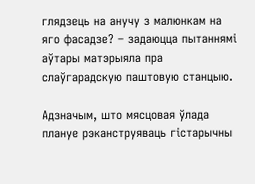глядзець на анучу з малюнкам на яго фасадзе? – задаюцца пытаннямі аўтары матэрыяла пра слаўгарадскую паштовую станцыю.

Адзначым, што мясцовая ўлада плануе рэканструяваць гістарычны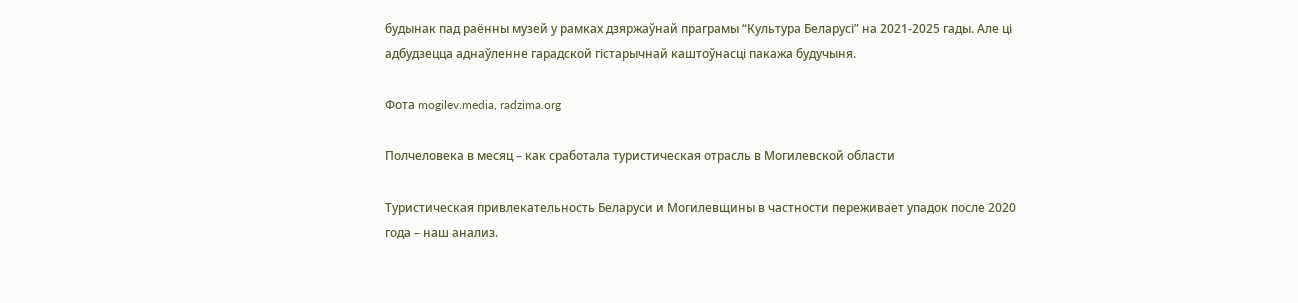будынак пад раённы музей у рамках дзяржаўнай праграмы “Культура Беларусі” на 2021-2025 гады. Але ці адбудзецца аднаўленне гарадской гістарычнай каштоўнасці пакажа будучыня.

Фота mogilev.media, radzima.org

Полчеловека в месяц – как сработала туристическая отрасль в Могилевской области

Туристическая привлекательность Беларуси и Могилевщины в частности переживает упадок после 2020 года – наш анализ.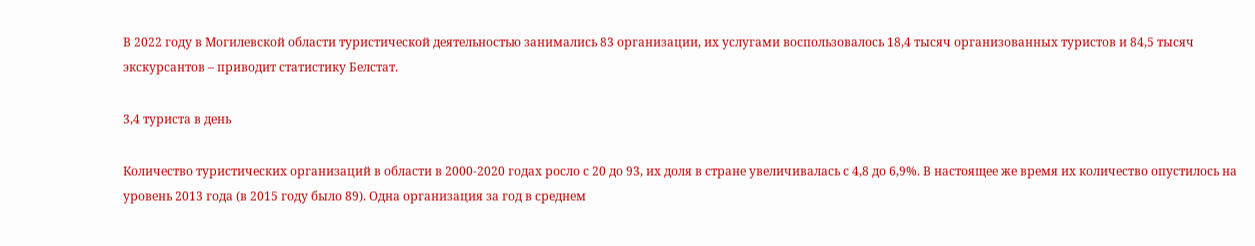В 2022 году в Могилевской области туристической деятельностью занимались 83 организации, их услугами воспользовалось 18,4 тысяч организованных туристов и 84,5 тысяч экскурсантов – приводит статистику Белстат.

3,4 туриста в день

Количество туристических организаций в области в 2000-2020 годах росло с 20 до 93, их доля в стране увеличивалась с 4,8 до 6,9%. В настоящее же время их количество опустилось на уровень 2013 года (в 2015 году было 89). Одна организация за год в среднем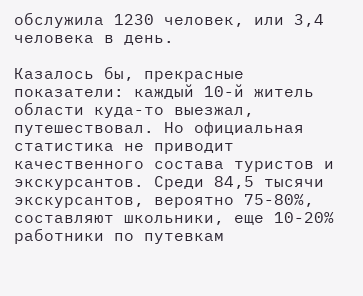обслужила 1230 человек, или 3,4 человека в день.

Казалось бы, прекрасные показатели: каждый 10-й житель области куда-то выезжал, путешествовал. Но официальная статистика не приводит качественного состава туристов и экскурсантов. Среди 84,5 тысячи экскурсантов, вероятно 75-80%, составляют школьники, еще 10-20% работники по путевкам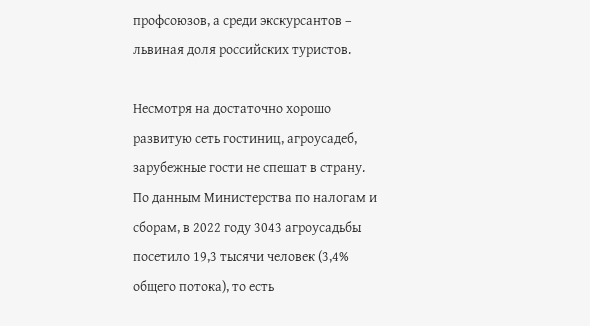профсоюзов, а среди экскурсантов – львиная доля российских туристов.

Несмотря на достаточно хорошо развитую сеть гостиниц, агроусадеб, зарубежные гости не спешат в страну. По данным Министерства по налогам и сборам, в 2022 году 3043 агроусадьбы посетило 19,3 тысячи человек (3,4% общего потока), то есть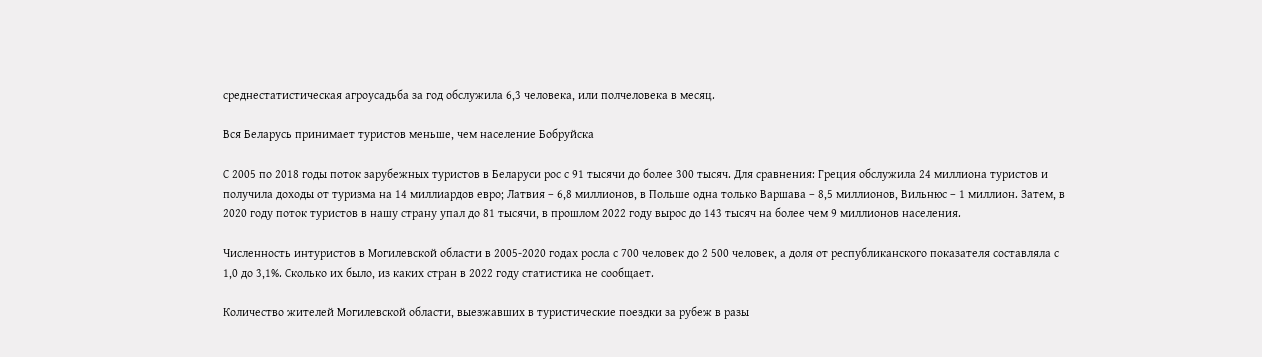среднестатистическая агроусадьба за год обслужила 6,3 человека, или полчеловека в месяц.

Вся Беларусь принимает туристов меньше, чем население Бобруйска

С 2005 по 2018 годы поток зарубежных туристов в Беларуси рос с 91 тысячи до более 300 тысяч. Для сравнения: Греция обслужила 24 миллиона туристов и получила доходы от туризма на 14 миллиардов евро; Латвия – 6,8 миллионов, в Польше одна только Варшава – 8,5 миллионов, Вильнюс – 1 миллион. Затем, в 2020 году поток туристов в нашу страну упал до 81 тысячи, в прошлом 2022 году вырос до 143 тысяч на более чем 9 миллионов населения.

Численность интуристов в Могилевской области в 2005-2020 годах росла с 700 человек до 2 500 человек, а доля от республиканского показателя составляла с 1,0 до 3,1%. Сколько их было, из каких стран в 2022 году статистика не сообщает.

Количество жителей Могилевской области, выезжавших в туристические поездки за рубеж в разы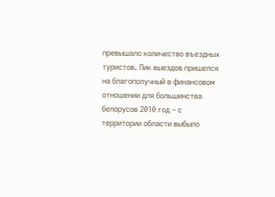превышало количество въездных туристов. Пик выездов пришелся на благополучный в финансовом отношении для большинства белорусов 2010 год – с территории области выбыло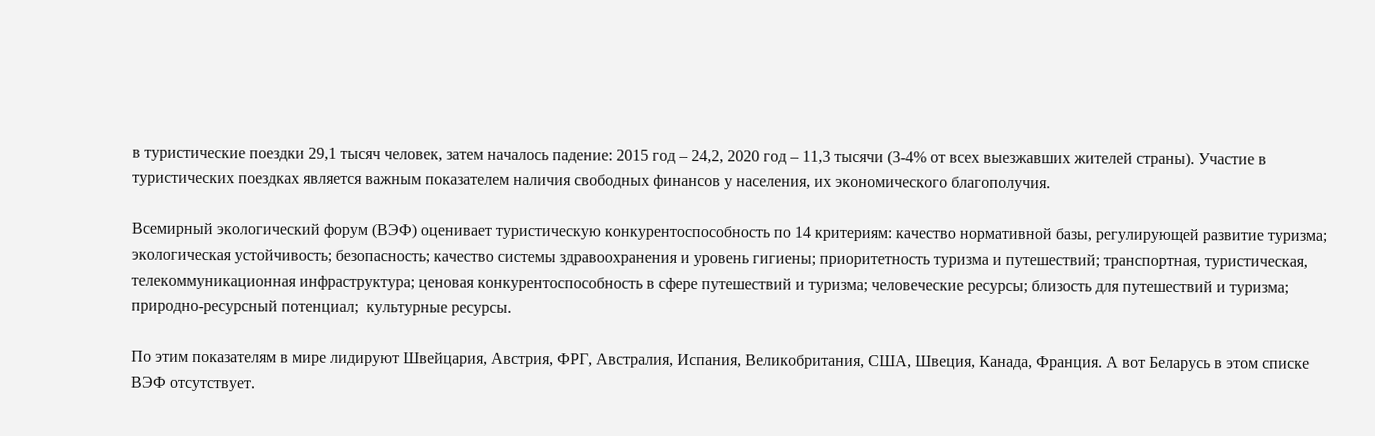в туристические поездки 29,1 тысяч человек, затем началось падение: 2015 год – 24,2, 2020 год – 11,3 тысячи (3-4% от всех выезжавших жителей страны). Участие в туристических поездках является важным показателем наличия свободных финансов у населения, их экономического благополучия.

Всемирный экологический форум (ВЭФ) оценивает туристическую конкурентоспособность по 14 критериям: качество нормативной базы, регулирующей развитие туризма; экологическая устойчивость; безопасность; качество системы здравоохранения и уровень гигиены; приоритетность туризма и путешествий; транспортная, туристическая, телекоммуникационная инфраструктура; ценовая конкурентоспособность в сфере путешествий и туризма; человеческие ресурсы; близость для путешествий и туризма; природно-ресурсный потенциал;  культурные ресурсы.

По этим показателям в мире лидируют Швейцария, Австрия, ФРГ, Австралия, Испания, Великобритания, США, Швеция, Канада, Франция. А вот Беларусь в этом списке ВЭФ отсутствует.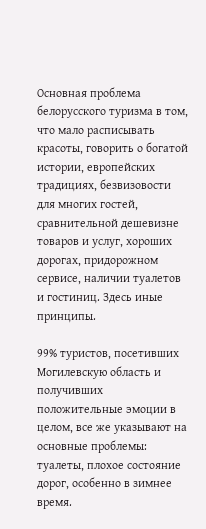Основная проблема белорусского туризма в том, что мало расписывать красоты, говорить о богатой истории, европейских традициях, безвизовости для многих гостей, сравнительной дешевизне товаров и услуг, хороших дорогах, придорожном сервисе, наличии туалетов и гостиниц. Здесь иные принципы.

99% туристов, посетивших Могилевскую область и получивших положительные эмоции в целом, все же указывают на основные проблемы: туалеты, плохое состояние дорог, особенно в зимнее время.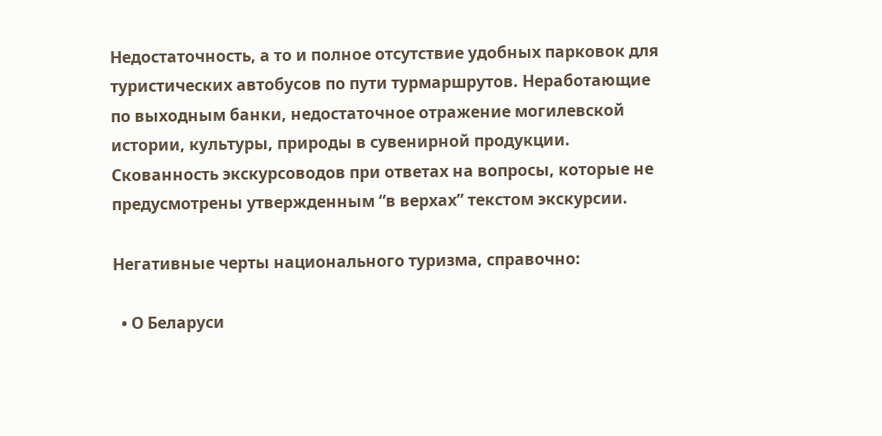Недостаточность, а то и полное отсутствие удобных парковок для туристических автобусов по пути турмаршрутов. Неработающие по выходным банки, недостаточное отражение могилевской истории, культуры, природы в сувенирной продукции. Скованность экскурсоводов при ответах на вопросы, которые не предусмотрены утвержденным “в верхах” текстом экскурсии.

Негативные черты национального туризма, справочно:

  • О Беларуси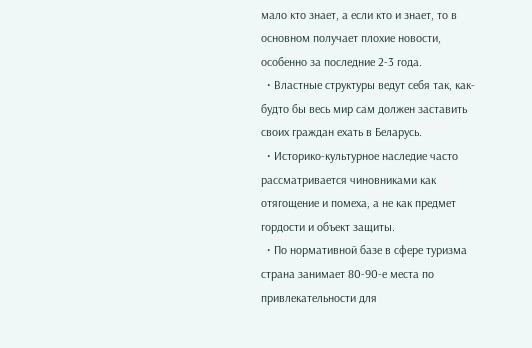мало кто знает, а если кто и знает, то в основном получает плохие новости, особенно за последние 2-3 года.
  • Властные структуры ведут себя так, как-будто бы весь мир сам должен заставить своих граждан ехать в Беларусь.
  • Историко-культурное наследие часто рассматривается чиновниками как отягощение и помеха, а не как предмет гордости и объект защиты.
  • По нормативной базе в сфере туризма страна занимает 80-90-е места по привлекательности для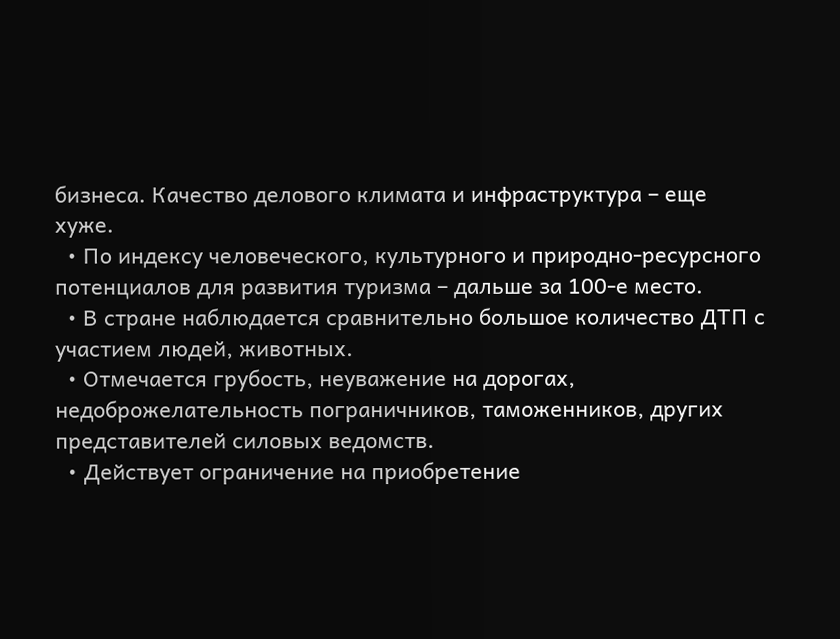бизнеса. Качество делового климата и инфраструктура – еще хуже.
  • По индексу человеческого, культурного и природно-ресурсного потенциалов для развития туризма – дальше за 100-е место.
  • В стране наблюдается сравнительно большое количество ДТП с участием людей, животных.
  • Отмечается грубость, неуважение на дорогах, недоброжелательность пограничников, таможенников, других представителей силовых ведомств.
  • Действует ограничение на приобретение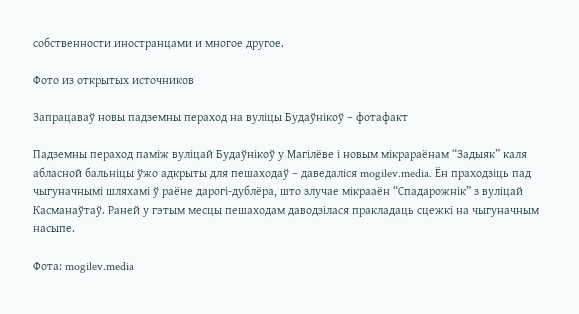собственности иностранцами и многое другое.

Фото из открытых источников

Запрацаваў новы падземны пераход на вуліцы Будаўнікоў – фотафакт

Падземны пераход паміж вуліцай Будаўнікоў у Магілёве і новым мікрараёнам “Задыяк” каля абласной бальніцы ўжо адкрыты для пешаходаў – даведаліся mogilev.media. Ён праходзіць пад чыгуначнымі шляхамі ў раёне дарогі-дублёра, што злучае мікрааён “Спадарожнік” з вуліцай Касманаўтаў. Раней у гэтым месцы пешаходам даводзілася пракладаць сцежкі на чыгуначным насыпе.

Фота: mogilev.media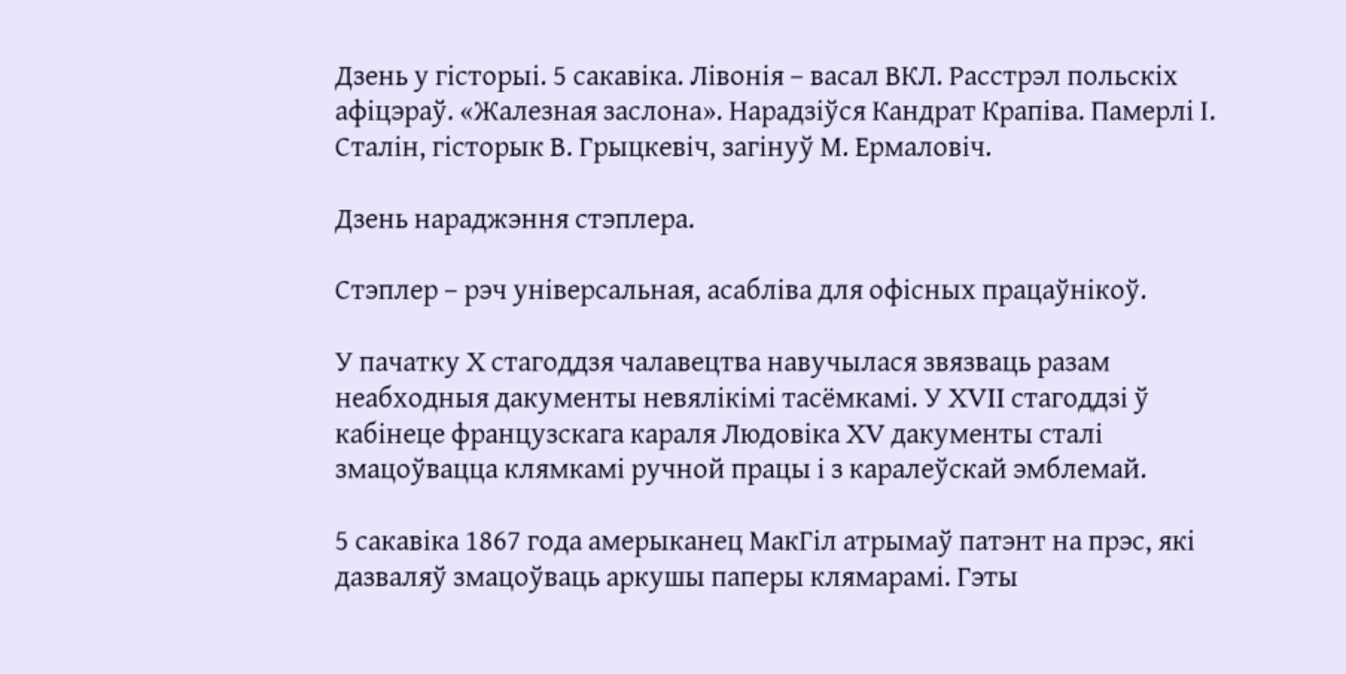Дзень у гісторыі. 5 сакавіка. Лівонія – васал ВКЛ. Расстрэл польскіх афіцэраў. «Жалезная заслона». Нарадзіўся Кандрат Крапіва. Памерлі І. Сталін, гісторык В. Грыцкевіч, загінуў М. Ермаловіч.

Дзень нараджэння стэплера.

Стэплер – рэч універсальная, асабліва для офісных працаўнікоў.

У пачатку X стагоддзя чалавецтва навучылася звязваць разам неабходныя дакументы невялікімі тасёмкамі. У XVII стагоддзі ў кабінеце французскага караля Людовіка XV дакументы сталі змацоўвацца клямкамі ручной працы і з каралеўскай эмблемай.

5 сакавіка 1867 года амерыканец МакГіл атрымаў патэнт на прэс, які дазваляў змацоўваць аркушы паперы клямарамі. Гэты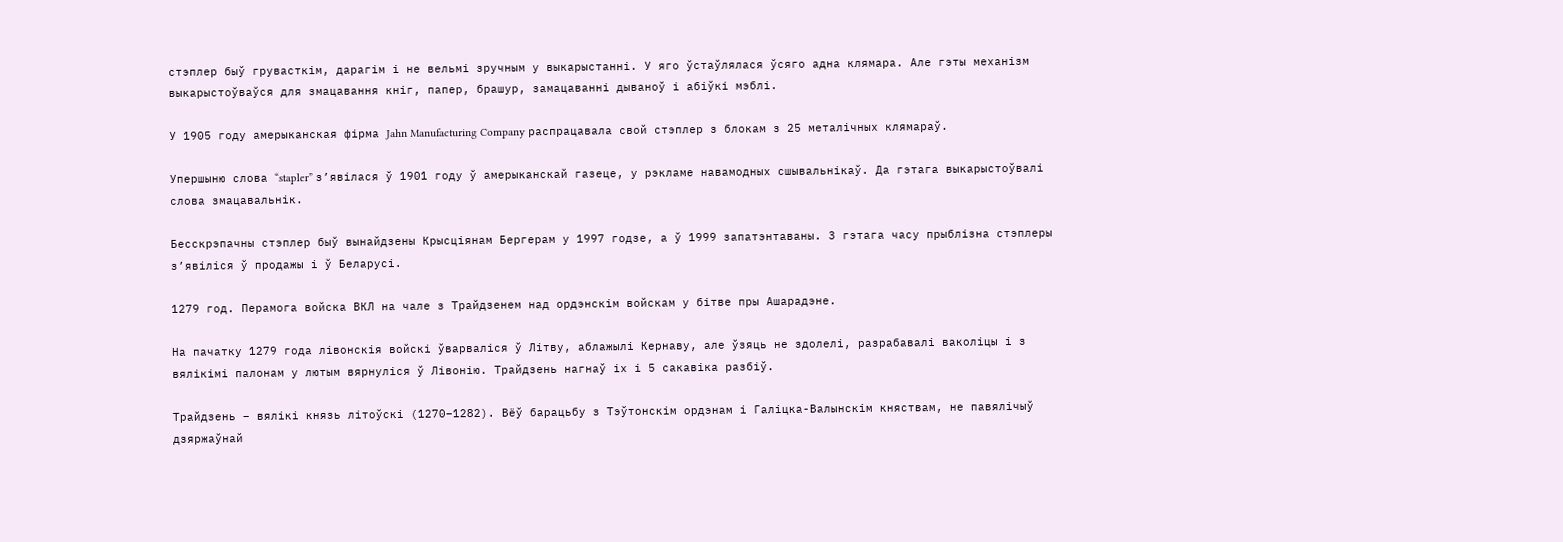стэплер быў грувасткім, дарагім і не вельмі зручным у выкарыстанні. У яго ўстаўлялася ўсяго адна клямара. Але гэты механізм выкарыстоўваўся для змацавання кніг, папер, брашур, замацаванні дываноў і абіўкі мэблі.

У 1905 году амерыканская фірма Jahn Manufacturing Company распрацавала свой стэплер з блокам з 25 металічных клямараў.

Упершыню слова “stapler” з’явілася ў 1901 году ў амерыканскай газеце, у рэкламе навамодных сшывальнікаў. Да гэтага выкарыстоўвалі слова змацавальнік.

Бесскрэпачны стэплер быў вынайдзены Крысціянам Бергерам у 1997 годзе, а ў 1999 запатэнтаваны. З гэтага часу прыблізна стэплеры з’явіліся ў продажы і ў Беларусі.

1279 год. Перамога войска ВКЛ на чале з Трайдзенем над ордэнскім войскам у бітве пры Ашарадэне.

На пачатку 1279 года лівонскія войскі ўварваліся ў Літву, аблажылі Кернаву, але ўзяць не здолелі, разрабавалі ваколіцы і з вялікімі палонам у лютым вярнуліся ў Лівонію. Трайдзень нагнаў іх і 5 сакавіка разбіў.

Трайдзень – вялікі князь літоўскі (1270–1282). Вёў барацьбу з Тэўтонскім ордэнам і Галіцка-Валынскім княствам, не павялічыў дзяржаўнай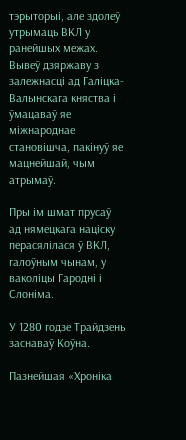тэрыторыі, але здолеў утрымаць ВКЛ у ранейшых межах. Вывеў дзяржаву з залежнасці ад Галіцка-Валынскага княства і ўмацаваў яе міжнароднае становішча, пакінуў яе мацнейшай, чым атрымаў.

Пры ім шмат прусаў ад нямецкага націску перасялілася ў ВКЛ, галоўным чынам, у ваколіцы Гародні і Слоніма.

У 1280 годзе Трайдзень заснаваў Коўна.

Пазнейшая «Хроніка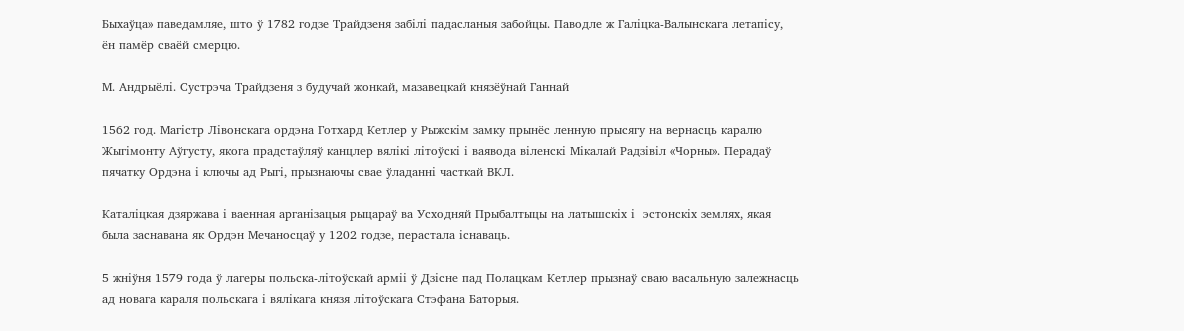Быхаўца» паведамляе, што ў 1782 годзе Трайдзеня забілі падасланыя забойцы. Паводле ж Галіцка-Валынскага летапісу, ён памёр сваёй смерцю.

М. Андрыёлі. Сустрэча Трайдзеня з будучай жонкай, мазавецкай князёўнай Ганнай

1562 год. Магістр Лівонскага ордэна Готхард Кетлер у Рыжскім замку прынёс ленную прысягу на вернасць каралю Жыгімонту Аўгусту, якога прадстаўляў канцлер вялікі літоўскі і ваявода віленскі Мікалай Радзівіл «Чорны». Перадаў пячатку Ордэна і ключы ад Рыгі, прызнаючы свае ўладанні часткай ВКЛ.

Каталіцкая дзяржава і ваенная арганізацыя рыцараў ва Усходняй Прыбалтыцы на латышскіх і  эстонскіх землях, якая была заснавана як Ордэн Мечаносцаў у 1202 годзе, перастала існаваць.

5 жніўня 1579 года ў лагеры польска-літоўскай арміі ў Дзісне пад Полацкам Кетлер прызнаў сваю васальную залежнасць ад новага караля польскага і вялікага князя літоўскага Стэфана Баторыя.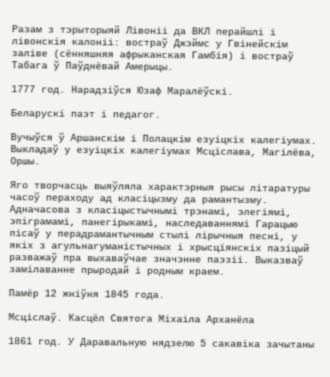Разам з тэрыторыяй Лівоніі да ВКЛ перайшлі і лівонскія калоніі: востраў Джэймс у Гвінейскім заліве (сённяшняя афрыканская Гамбія) і востраў Табага ў Паўднёвай Амерыцы.

1777 год. Нарадзіўся Юзаф Маралёўскі.

Беларускі паэт і педагог.

Вучыўся ў Аршанскім і Полацкім езуіцкіх калегіумах. Выкладаў у езуіцкіх калегіумах Мсціслава, Магілёва, Оршы.

Яго творчасць выяўляла характэрныя рысы літаратуры часоў пераходу ад класіцызму да рамантызму. Адначасова з класіцыстычнымі трэнамі, элегіямі, эпіграмамі, панегірыкамі, наследаваннямі Гарацыю пісаў у перадрамантычным стылі лірычныя песні, у якіх з агульнагуманістычных і хрысціянскіх пазіцый разважаў пра выхаваўчае значэнне паэзіі. Выказваў замілаванне прыродай і родным краем.

Памёр 12 жніўня 1845 года.

Мсціслаў. Касцёл Святога Міхаіла Арханёла

1861 год. У Даравальную нядзелю 5 сакавіка зачытаны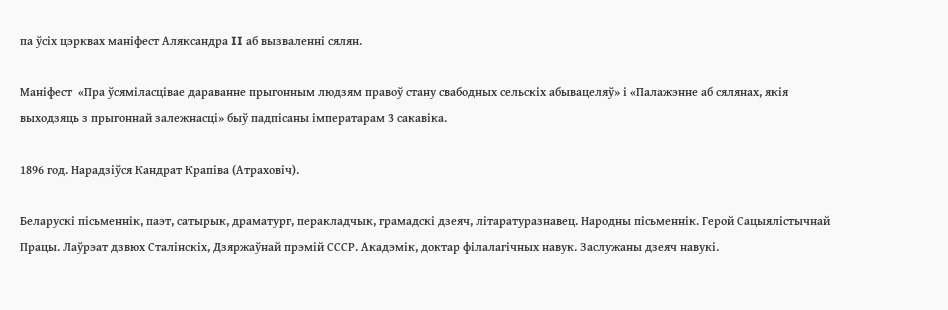па ўсіх цэрквах маніфест Аляксандра II аб вызваленні сялян.

Маніфест  «Пра ўсяміласцівае дараванне прыгонным людзям правоў стану свабодных сельскіх абывацеляў» і «Палажэнне аб сялянах, якія выходзяць з прыгоннай залежнасці» быў падпісаны імператарам 3 сакавіка.

1896 год. Нарадзіўся Кандрат Крапіва (Атраховіч).

Беларускі пісьменнік, паэт, сатырык, драматург, перакладчык, грамадскі дзеяч, літаратуразнавец. Народны пісьменнік. Герой Сацыялістычнай Працы. Лаўрэат дзвюх Сталінскіх, Дзяржаўнай прэмій СССР. Акадэмік, доктар філалагічных навук. Заслужаны дзеяч навукі.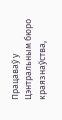Працаваў у Цэнтральным бюро краязнаўства,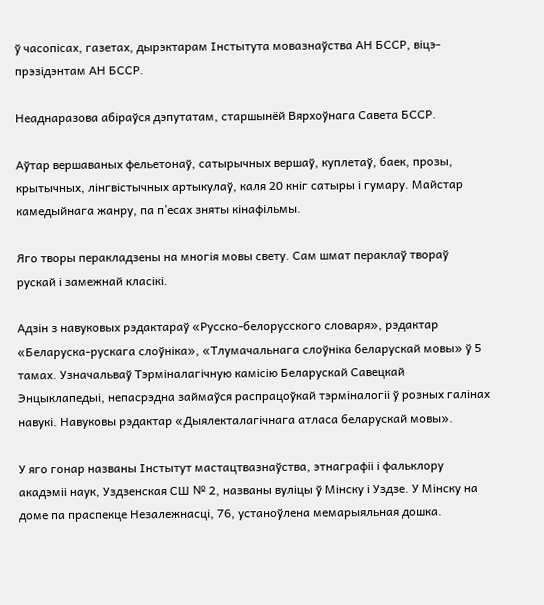ў часопісах, газетах, дырэктарам Інстытута мовазнаўства АН БССР, віцэ-прэзідэнтам АН БССР.

Неаднаразова абіраўся дэпутатам, старшынёй Вярхоўнага Савета БССР.

Аўтар вершаваных фельетонаў, сатырычных вершаў, куплетаў, баек, прозы, крытычных, лінгвістычных артыкулаў, каля 20 кніг сатыры і гумару. Майстар  камедыйнага жанру, па п’есах зняты кінафільмы.

Яго творы перакладзены на многія мовы свету. Сам шмат пераклаў твораў рускай і замежнай класікі.

Адзін з навуковых рэдактараў «Русско-белорусского словаря», рэдактар «Беларуска-рускага слоўніка», «Тлумачальнага слоўніка беларускай мовы» ў 5 тамах. Узначальваў Тэрміналагічную камісію Беларускай Савецкай Энцыклапедыі, непасрэдна займаўся распрацоўкай тэрміналогіі ў розных галінах навукі. Навуковы рэдактар «Дыялекталагічнага атласа беларускай мовы».

У яго гонар названы Інстытут мастацтвазнаўства, этнаграфіі і фальклору акадэміі наук, Уздзенская СШ № 2, названы вуліцы ў Мінску і Уздзе. У Мінску на доме па праспекце Незалежнасці, 76, устаноўлена мемарыяльная дошка.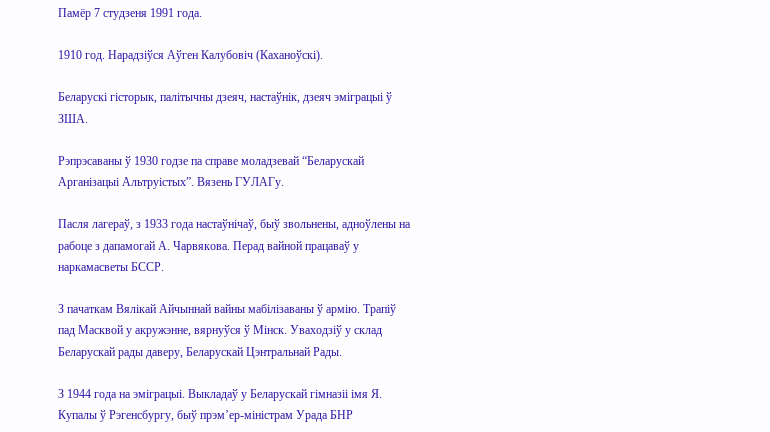Памёр 7 студзеня 1991 года.

1910 год. Нарадзіўся Аўген Калубовіч (Каханоўскі).

Беларускі гісторык, палітычны дзеяч, настаўнік, дзеяч эміграцыі ў ЗША.

Рэпрэсаваны ў 1930 годзе па справе моладзевай “Беларускай Арганізацыі Альтруістых”. Вязень ГУЛАГу.

Пасля лагераў, з 1933 года настаўнічаў, быў звольнены, адноўлены на рабоце з дапамогай А. Чарвякова. Перад вайной працаваў у наркамасветы БССР.

З пачаткам Вялікай Айчыннай вайны мабілізаваны ў армію. Трапіў пад Масквой у акружэнне, вярнуўся ў Мінск. Уваходзіў у склад Беларускай рады даверу, Беларускай Цэнтральнай Рады.

З 1944 года на эміграцыі. Выкладаў у Беларускай гімназіі імя Я. Купалы ў Рэгенсбургу, быў прэм’ер-міністрам Урада БНР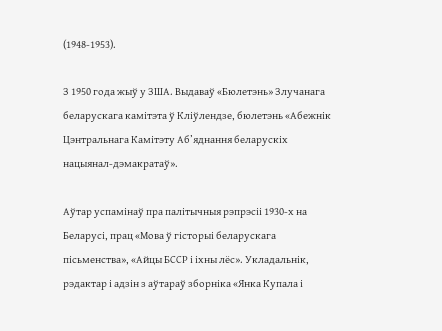(1948-1953).

З 1950 года жыў у ЗША. Выдаваў «Бюлетэнь» Злучанага беларускага камітэта ў Кліўлендзе, бюлетэнь «Абежнік Цэнтральнага Камітэту Аб’яднання беларускіх нацыянал-дэмакратаў».

Аўтар успамінаў пра палітычныя рэпрэсіі 1930-х на Беларусі, прац «Мова ў гісторыі беларускага пісьменства», «Айцы БССР і іхны лёс». Укладальнік, рэдактар і адзін з аўтараў зборніка «Янка Купала і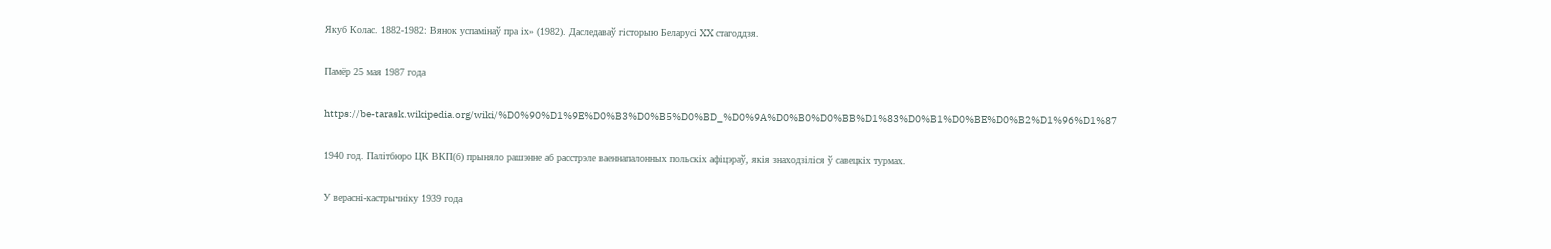Якуб Колас. 1882-1982: Вянок успамінаў пра іх» (1982). Даследаваў гісторыю Беларусі XX стагоддзя.

Памёр 25 мая 1987 года

https://be-tarask.wikipedia.org/wiki/%D0%90%D1%9E%D0%B3%D0%B5%D0%BD_%D0%9A%D0%B0%D0%BB%D1%83%D0%B1%D0%BE%D0%B2%D1%96%D1%87

1940 год. Палітбюро ЦК ВКП(б) прыняло рашэнне аб расстрэле ваеннапалонных польскіх афіцэраў, якія знаходзіліся ў савецкіх турмах.

У верасні-кастрычніку 1939 года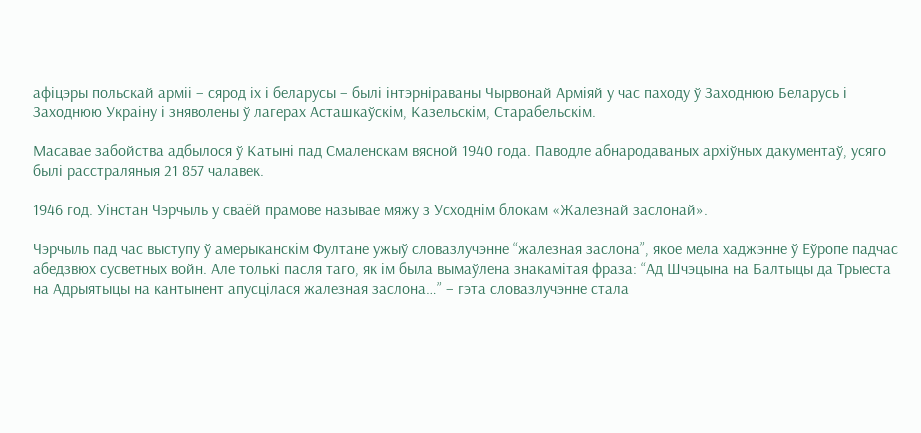афіцэры польскай арміі – сярод іх і беларусы – былі інтэрніраваны Чырвонай Арміяй у час паходу ў Заходнюю Беларусь і Заходнюю Украіну і зняволены ў лагерах Асташкаўскім, Казельскім, Старабельскім.

Масавае забойства адбылося ў Катыні пад Смаленскам вясной 1940 года. Паводле абнародаваных архіўных дакументаў, усяго былі расстраляныя 21 857 чалавек.

1946 год. Уінстан Чэрчыль у сваёй прамове называе мяжу з Усходнім блокам «Жалезнай заслонай».

Чэрчыль пад час выступу ў амерыканскім Фултане ужыў словазлучэнне “жалезная заслона”, якое мела хаджэнне ў Еўропе падчас абедзвюх сусветных войн. Але толькі пасля таго, як ім была вымаўлена знакамітая фраза: “Ад Шчэцына на Балтыцы да Трыеста на Адрыятыцы на кантынент апусцілася жалезная заслона…” – гэта словазлучэнне стала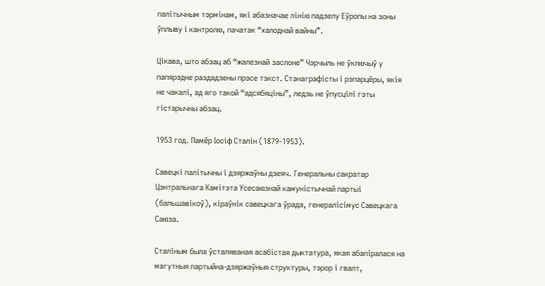палітычным тэрмінам, які абазначае лінію падзелу Еўропы на зоны ўплыву і кантролю, пачатак “халоднай вайны”.

Цікава, што абзац аб “жалезнай заслоне” Чэрчыль не ўключыў у папярэдне раздадзены прэсе тэкст. Стэнаграфісты і рэпарцёры, якія не чакалі, ад яго такой “адсябяціны”, ледзь не ўпусцілі гэты гістарычны абзац.

1953 год. Памёр Іосіф Сталін (1879-1953).

Савецкі палітычны і дзяржаўны дзеяч. Генеральны сакратар Цэнтральнага Камітэта Усесаюзнай камуністычнай партыі (бальшавікоў), кіраўнік савецкага ўрада, генералісімус Савецкага Саюза.

Сталіным была ўсталяваная асабістая дыктатура, якая абапіралася на магутныя партыйна-дзяржаўныя структуры, тэрор і гвалт,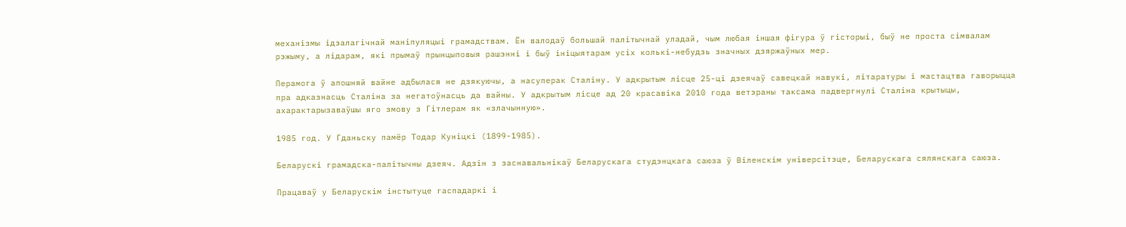механізмы ідэалагічнай маніпуляцыі грамадствам. Ён валодаў большай палітычнай уладай, чым любая іншая фігура ў гісторыі, быў не проста сімвалам рэжыму, а лідарам, які прымаў прынцыповыя рашэнні і быў ініцыятарам усіх колькі-небудзь значных дзяржаўных мер.

Перамога ў апошняй вайне адбылася не дзякуючы, а насуперак Сталіну. У адкрытым лісце 25-ці дзеячаў савецкай навукі, літаратуры і мастацтва гаворыцца пра адказнасць Сталіна за негатоўнасць да вайны. У адкрытым лісце ад 20 красавіка 2010 года ветэраны таксама падвергнулі Сталіна крытыцы, ахарактарызаваўшы яго змову з Гітлерам як «злачынную».

1985 год. У Гданьску памёр Тодар Куніцкі (1899-1985).

Беларускі грамадска-палітычны дзеяч. Адзін з заснавальнікаў Беларускага студэнцкага саюза ў Віленскім універсітэце, Беларускага сялянскага саюза.

Працаваў у Беларускім інстытуце гаспадаркі і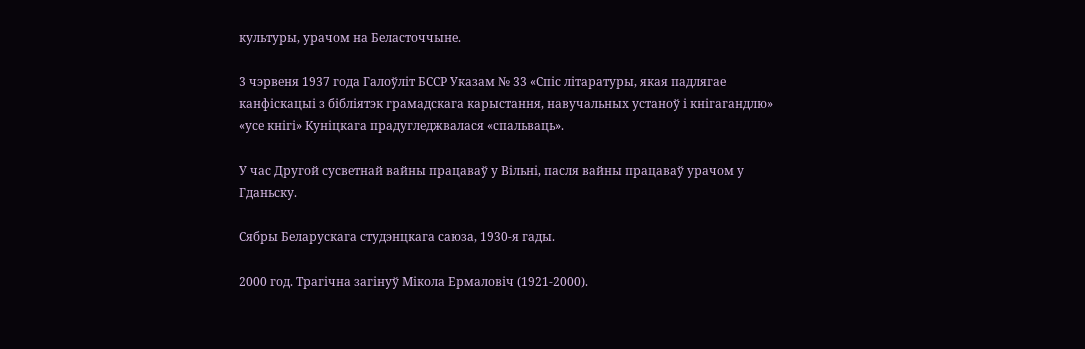культуры, урачом на Беласточчыне.

3 чэрвеня 1937 года Галоўліт БССР Указам № 33 «Спіс літаратуры, якая падлягае канфіскацыі з бібліятэк грамадскага карыстання, навучальных устаноў і кнігагандлю»  «усе кнігі» Куніцкага прадугледжвалася «спальваць».

У час Другой сусветнай вайны працаваў у Вільні, пасля вайны працаваў урачом у Гданьску.

Сябры Беларускага студэнцкага саюза, 1930-я гады.

2000 год. Трагічна загінуў Мікола Ермаловіч (1921-2000).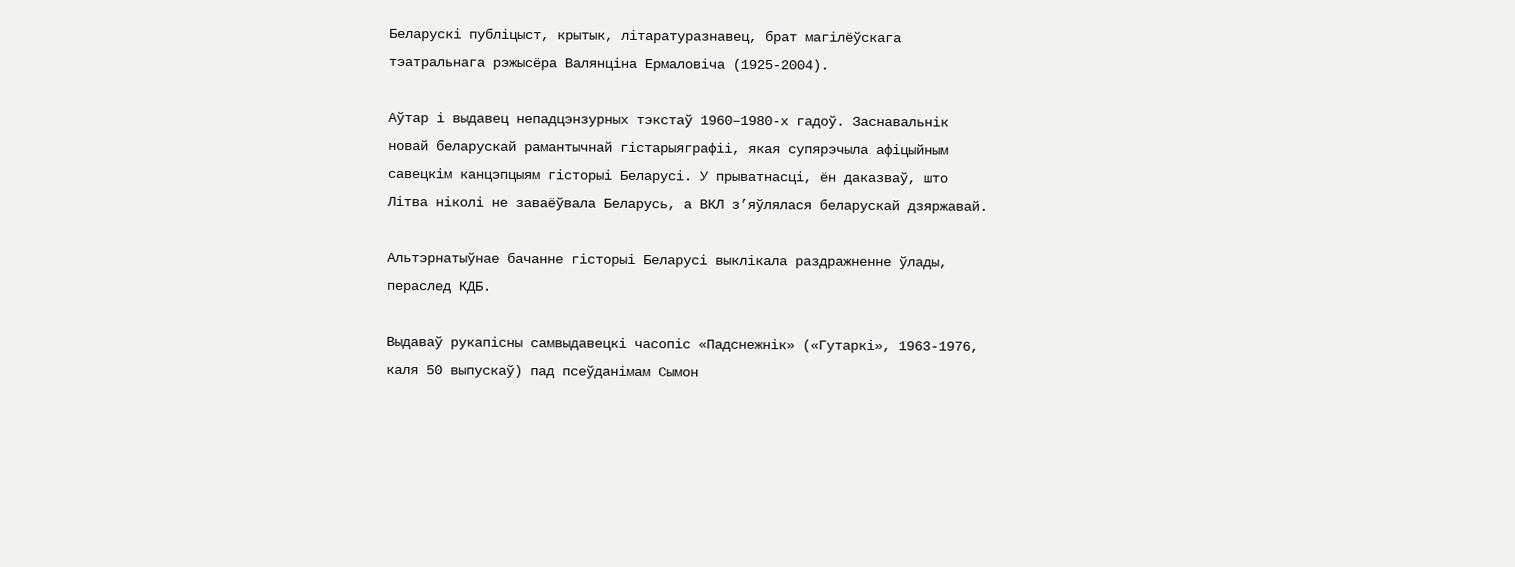Беларускі публіцыст, крытык, літаратуразнавец, брат магілёўскага тэатральнага рэжысёра Валянціна Ермаловіча (1925-2004).

Аўтар і выдавец непадцэнзурных тэкстаў 1960–1980-х гадоў. Заснавальнік новай беларускай рамантычнай гістарыяграфіі, якая супярэчыла афіцыйным савецкім канцэпцыям гісторыі Беларусі. У прыватнасці, ён даказваў, што Літва ніколі не заваёўвала Беларусь, а ВКЛ з’яўлялася беларускай дзяржавай.

Альтэрнатыўнае бачанне гісторыі Беларусі выклікала раздражненне ўлады, пераслед КДБ.

Выдаваў рукапісны самвыдавецкі часопіс «Падснежнік» («Гутаркі», 1963-1976, каля 50 выпускаў) пад псеўданімам Сымон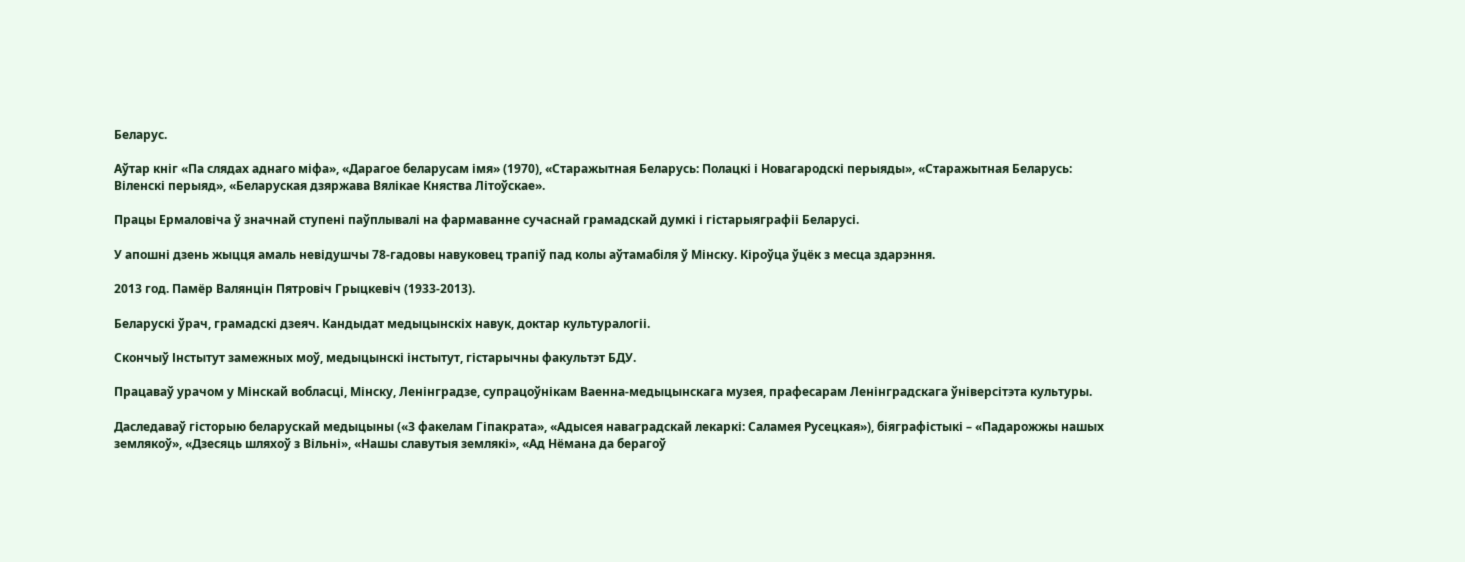Беларус.

Аўтар кніг «Па слядах аднаго міфа», «Дарагое беларусам імя» (1970), «Старажытная Беларусь: Полацкі і Новагародскі перыяды», «Старажытная Беларусь: Віленскі перыяд», «Беларуская дзяржава Вялікае Княства Літоўскае».

Працы Ермаловіча ў значнай ступені паўплывалі на фармаванне сучаснай грамадскай думкі і гістарыяграфіі Беларусі.

У апошні дзень жыцця амаль невідушчы 78-гадовы навуковец трапіў пад колы аўтамабіля ў Мінску. Кіроўца ўцёк з месца здарэння.

2013 год. Памёр Валянцін Пятровіч Грыцкевіч (1933-2013).

Беларускі ўрач, грамадскі дзеяч. Кандыдат медыцынскіх навук, доктар культуралогіі.

Скончыў Інстытут замежных моў, медыцынскі інстытут, гістарычны факультэт БДУ.

Працаваў урачом у Мінскай вобласці, Мінску, Ленінградзе, супрацоўнікам Ваенна‑медыцынскага музея, прафесарам Ленінградскага ўніверсітэта культуры.

Даследаваў гісторыю беларускай медыцыны («З факелам Гіпакрата», «Адысея наваградскай лекаркі: Саламея Русецкая»), біяграфістыкі – «Падарожжы нашых землякоў», «Дзесяць шляхоў з Вільні», «Нашы славутыя землякі», «Ад Нёмана да берагоў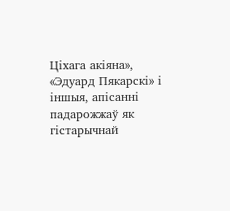Ціхага акіяна», «Эдуард Пякарскі» і іншыя, апісанні падарожжаў як гістарычнай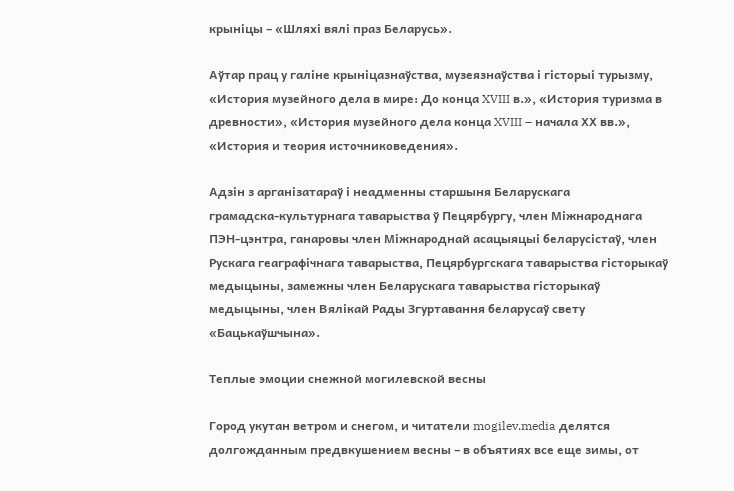крыніцы – «Шляхі вялі праз Беларусь».

Аўтар прац у галіне крыніцазнаўства, музеязнаўства і гісторыі турызму, «История музейного дела в мире: До конца XVIII в.», «История туризма в древности», «История музейного дела конца XVIII – начала ХХ вв.», «История и теория источниковедения».

Адзін з арганізатараў і неадменны старшыня Беларускага грамадска‑культурнага таварыства ў Пецярбургу, член Міжнароднага ПЭН‑цэнтра, ганаровы член Міжнароднай асацыяцыі беларусістаў, член Рускага геаграфічнага таварыства, Пецярбургскага таварыства гісторыкаў медыцыны, замежны член Беларускага таварыства гісторыкаў медыцыны, член Вялікай Рады Згуртавання беларусаў свету «Бацькаўшчына».

Теплые эмоции снежной могилевской весны

Город укутан ветром и снегом, и читатели mogilev.media делятся долгожданным предвкушением весны – в объятиях все еще зимы, от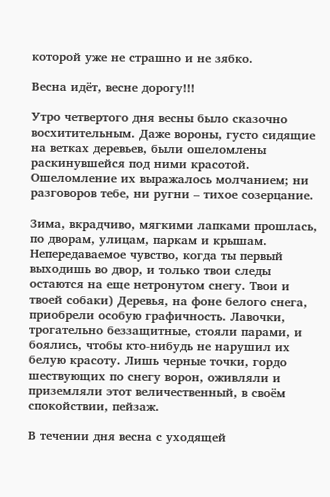которой уже не страшно и не зябко.

Весна идёт, весне дорогу!!!

Утро четвертого дня весны было сказочно восхитительным. Даже вороны, густо сидящие на ветках деревьев, были ошеломлены раскинувшейся под ними красотой. Ошеломление их выражалось молчанием; ни разговоров тебе, ни ругни – тихое созерцание.

Зима, вкрадчиво, мягкими лапками прошлась, по дворам, улицам, паркам и крышам. Непередаваемое чувство, когда ты первый выходишь во двор, и только твои следы остаются на еще нетронутом снегу. Твои и твоей собаки) Деревья, на фоне белого снега, приобрели особую графичность. Лавочки, трогательно беззащитные, стояли парами, и боялись, чтобы кто-нибудь не нарушил их белую красоту. Лишь черные точки, гордо шествующих по снегу ворон, оживляли и приземляли этот величественный, в своём спокойствии, пейзаж.

В течении дня весна с уходящей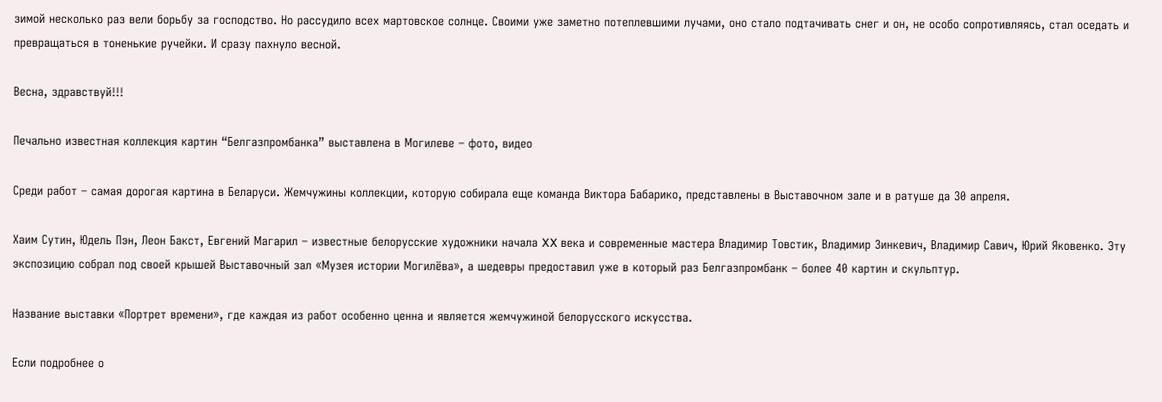зимой несколько раз вели борьбу за господство. Но рассудило всех мартовское солнце. Своими уже заметно потеплевшими лучами, оно стало подтачивать снег и он, не особо сопротивляясь, стал оседать и превращаться в тоненькие ручейки. И сразу пахнуло весной.

Весна, здравствуй!!!

Печально известная коллекция картин “Белгазпромбанка” выставлена в Могилеве – фото, видео

Среди работ – самая дорогая картина в Беларуси. Жемчужины коллекции, которую собирала еще команда Виктора Бабарико, представлены в Выставочном зале и в ратуше да 30 апреля.

Хаим Сутин, Юдель Пэн, Леон Бакст, Евгений Магарил – известные белорусские художники начала XX века и современные мастера Владимир Товстик, Владимир Зинкевич, Владимир Савич, Юрий Яковенко. Эту экспозицию собрал под своей крышей Выставочный зал «Музея истории Могилёва», а шедевры предоставил уже в который раз Белгазпромбанк – более 40 картин и скульптур.

Название выставки «Портрет времени», где каждая из работ особенно ценна и является жемчужиной белорусского искусства.

Если подробнее о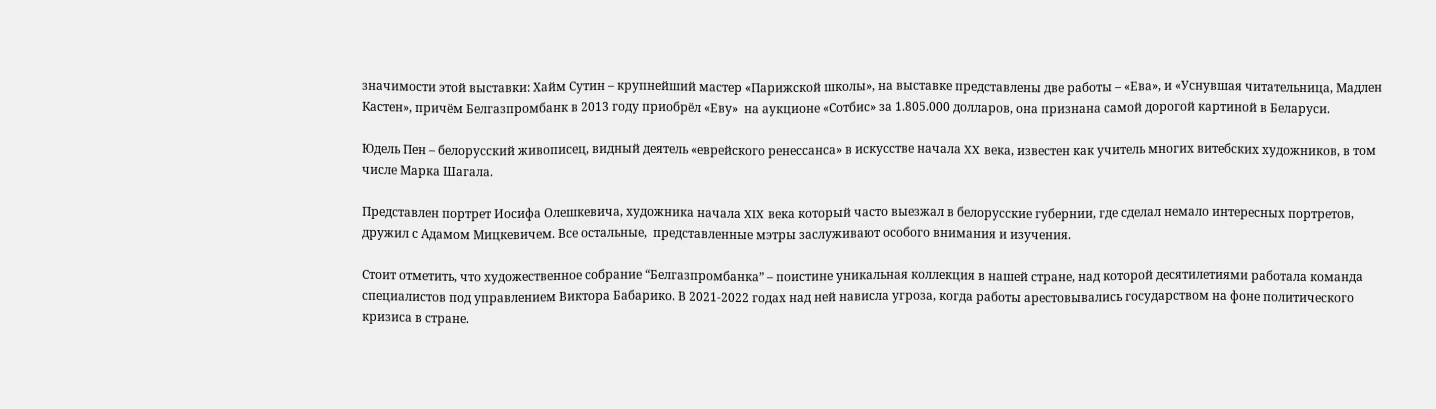значимости этой выставки: Хайм Сутин – крупнейший мастер «Парижской школы», на выставке представлены две работы – «Ева», и «Уснувшая читательница, Мадлен Кастен», причём Белгазпромбанк в 2013 году приобрёл «Еву»  на аукционе «Сотбис» за 1.805.000 долларов, она признана самой дорогой картиной в Беларуси.

Юдель Пен – белорусский живописец, видный деятель «еврейского ренессанса» в искусстве начала XX века, известен как учитель многих витебских художников, в том числе Марка Шагала.

Представлен портрет Иосифа Олешкевича, художника начала XIX века который часто выезжал в белорусские губернии, где сделал немало интересных портретов, дружил с Адамом Мицкевичем. Все остальные,  представленные мэтры заслуживают особого внимания и изучения.

Стоит отметить, что художественное собрание “Белгазпромбанка” – поистине уникальная коллекция в нашей стране, над которой десятилетиями работала команда специалистов под управлением Виктора Бабарико. В 2021-2022 годах над ней нависла угроза, когда работы арестовывались государством на фоне политического кризиса в стране.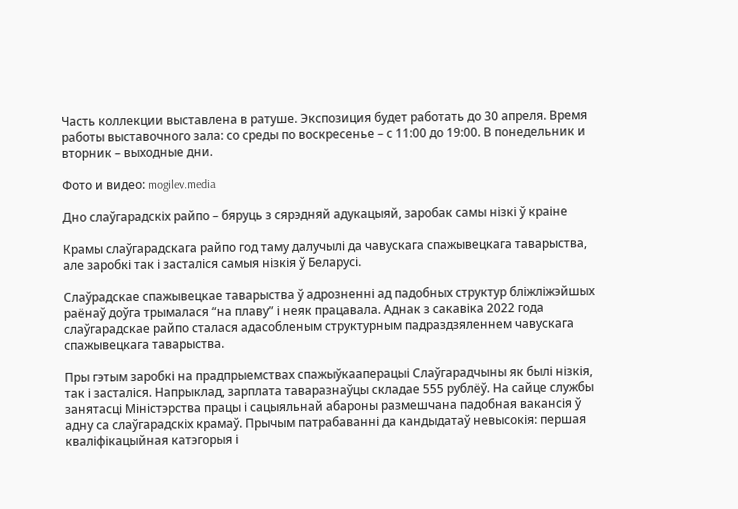Часть коллекции выставлена в ратуше. Экспозиция будет работать до 30 апреля. Время работы выставочного зала: со среды по воскресенье – с 11:00 до 19:00. В понедельник и вторник – выходные дни.

Фото и видео: mogilev.media

Дно слаўгарадскіх райпо – бяруць з сярэдняй адукацыяй, заробак самы нізкі ў краіне

Крамы слаўгарадскага райпо год таму далучылі да чавускага спажывецкага таварыства, але заробкі так і засталіся самыя нізкія ў Беларусі.

Слаўрадскае спажывецкае таварыства ў адрозненні ад падобных структур бліжліжэйшых раёнаў доўга трымалася “на плаву” і неяк працавала. Аднак з сакавіка 2022 года слаўгарадскае райпо сталася адасобленым структурным падраздзяленнем чавускага спажывецкага таварыства.

Пры гэтым заробкі на прадпрыемствах спажыўкааперацыі Слаўгарадчыны як былі нізкія, так і засталіся. Напрыклад, зарплата таваразнаўцы складае 555 рублёў. На сайце службы занятасці Міністэрства працы і сацыяльнай абароны размешчана падобная вакансія ў адну са слаўгарадскіх крамаў. Прычым патрабаванні да кандыдатаў невысокія: першая кваліфікацыйная катэгорыя і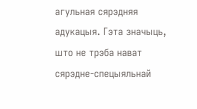агульная сярэдняя адукацыя. Гэта значыць, што не трэба нават сярэдне-спецыяльнай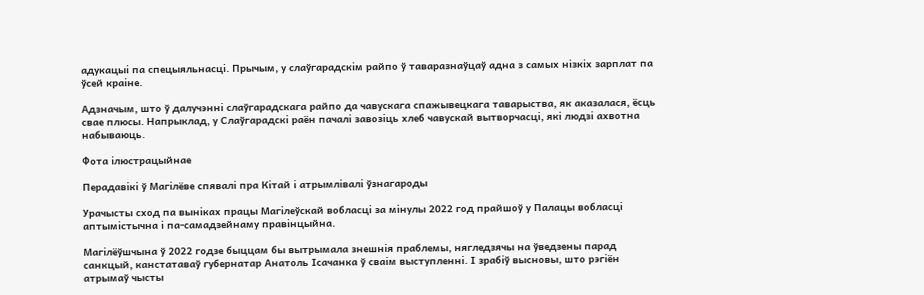адукацыі па спецыяльнасці. Прычым, у слаўгарадскім райпо ў таваразнаўцаў адна з самых нізкіх зарплат па ўсей краіне.

Адзначым, што ў далучэнні слаўгарадскага райпо да чавускага спажывецкага таварыства, як аказалася, ёсць свае плюсы. Напрыклад, у Слаўгарадскі раён пачалі завозіць хлеб чавускай вытворчасці, які людзі ахвотна набываюць.

Фота ілюстрацыйнае

Перадавікі ў Магілёве спявалі пра Кітай і атрымлівалі ўзнагароды

Урачысты сход па выніках працы Магілеўскай вобласці за мінулы 2022 год прайшоў у Палацы вобласці аптымістычна і па-самадзейнаму правінцыйна.

Магілёўшчына ў 2022 годзе быццам бы вытрымала знешнія праблемы, нягледзячы на ўведзены парад санкцый, канстатаваў губернатар Анатоль Ісачанка ў сваім выступленні. І зрабіў высновы, што рэгіён атрымаў чысты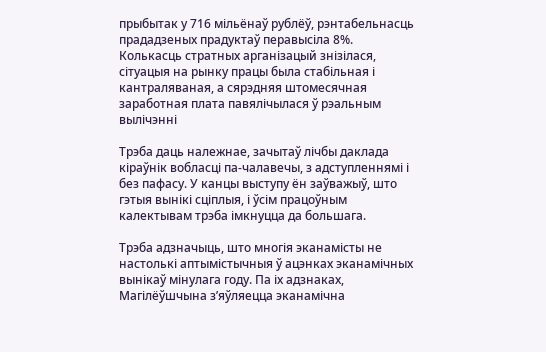прыбытак у 716 мільёнаў рублёў, рэнтабельнасць прададзеных прадуктаў перавысіла 8%. Колькасць стратных арганізацый знізілася, сітуацыя на рынку працы была стабільная і кантраляваная, а сярэдняя штомесячная заработная плата павялічылася ў рэальным вылічэнні

Трэба даць належнае, зачытаў лічбы даклада кіраўнік вобласці па-чалавечы, з адступленнямі і без пафасу. У канцы выступу ён заўважыў, што гэтыя вынікі сціплыя, і ўсім працоўным калектывам трэба імкнуцца да большага.

Трэба адзначыць, што многія эканамісты не настолькі аптымістычныя ў ацэнках эканамічных вынікаў мінулага году. Па іх адзнаках, Магілёўшчына з’яўляецца эканамічна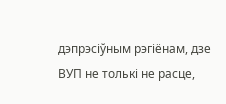дэпрэсіўным рэгіёнам, дзе ВУП не толькі не расце,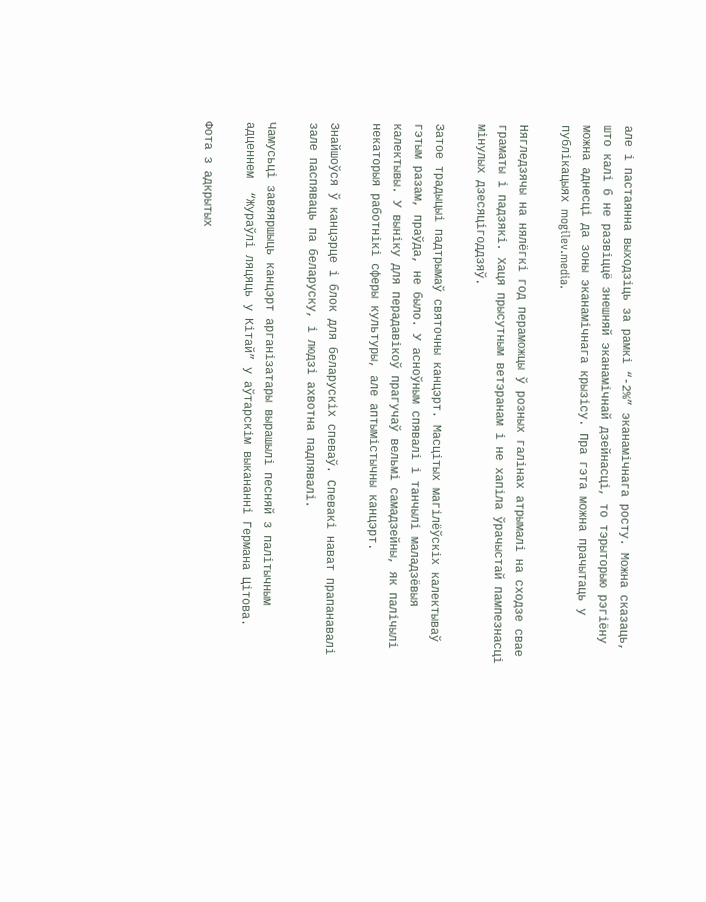але і пастаянна выходзіць за рамкі “-2%” эканамічнага росту. Можна сказаць, што калі б не развіццё знешняй эканамічнай дзейнасці, то тэрыторыю рэгіёну можна аднесці да зоны эканамічнага крызісу. Пра гэта можна прачытаць у публікацыях mogilev.media.

Нягледзячы на нялёгкі год пераможцы ў розных галінах атрымалі на сходзе свае граматы і падзякі. Хаця прысутным ветэранам і не хапіла ўрачыстай пампезнасці мінулых дзесяцігоддзяў.

Затое традыцыі падтрымаў святочны канцэрт. Масцітых магілёўскіх калектываў гэтым разам, праўда, не было. У асноўным спявалі і танчылі маладзёвыя калектывы. У выніку для перадавікоў прагучаў вельмі самадзейны, як палічылі некаторыя работнікі сферы культуры, але аптымістычны канцэрт.

Знайшоўся ў канцэрце і блок для беларускіх спеваў. Спевакі нават прапанавалі зале паспяваць па беларуску, і людзі ахвотна падпявалі.

Чамусьці завяяршыць канцэрт арганізатары вырашылі песняй з палітычным адценнем  “Жураўлі ляцяць у Кітай” у аўтарскім выкананні Германа Цітова.

Фота з адкрытых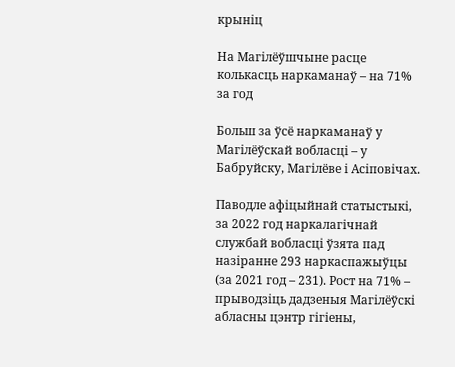крыніц

На Магілёўшчыне расце колькасць наркаманаў – на 71% за год

Больш за ўсё наркаманаў у Магілёўскай вобласці – у Бабруйску, Магілёве і Асіповічах.

Паводле афіцыйнай статыстыкі, за 2022 год наркалагічнай службай вобласці ўзята пад назіранне 293 наркаспажыўцы (за 2021 год – 231). Рост на 71% – прыводзіць дадзеныя Магілёўскі абласны цэнтр гігіены,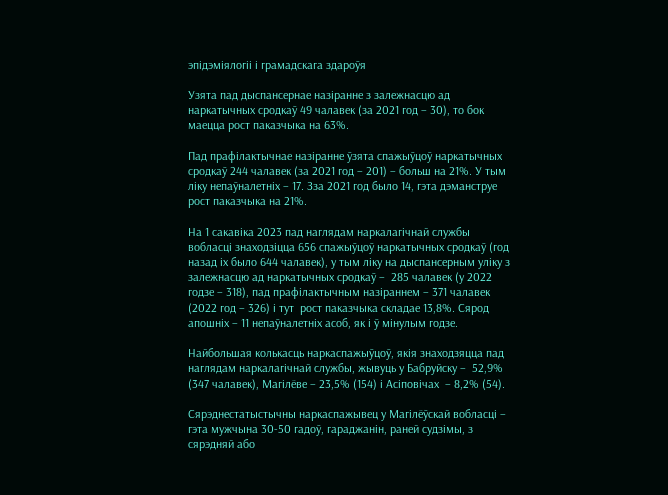эпідэміялогіі і грамадскага здароўя

Узята пад дыспансернае назіранне з залежнасцю ад наркатычных сродкаў 49 чалавек (за 2021 год – 30), то бок маецца рост паказчыка на 63%.

Пад прафілактычнае назіранне ўзята спажыўцоў наркатычных сродкаў 244 чалавек (за 2021 год – 201) – больш на 21%. У тым ліку непаўналетніх – 17. Зза 2021 год было 14, гэта дэманструе рост паказчыка на 21%.

На 1 сакавіка 2023 пад наглядам наркалагічнай службы вобласці знаходзіцца 656 спажыўцоў наркатычных сродкаў (год назад іх было 644 чалавек), у тым ліку на дыспансерным уліку з залежнасцю ад наркатычных сродкаў –  285 чалавек (у 2022 годзе – 318), пад прафілактычным назіраннем – 371 чалавек (2022 год – 326) і тут  рост паказчыка складае 13,8%. Сярод апошніх – 11 непаўналетніх асоб, як і ў мінулым годзе.

Найбольшая колькасць наркаспажыўцоў, якія знаходзяцца пад наглядам наркалагічнай службы, жывуць у Бабруйску –  52,9% (347 чалавек), Магілёве – 23,5% (154) і Асіповічах  – 8,2% (54).

Сярэднестатыстычны наркаспажывец у Магілёўскай вобласці – гэта мужчына 30-50 гадоў, гараджанін, раней судзімы, з сярэдняй або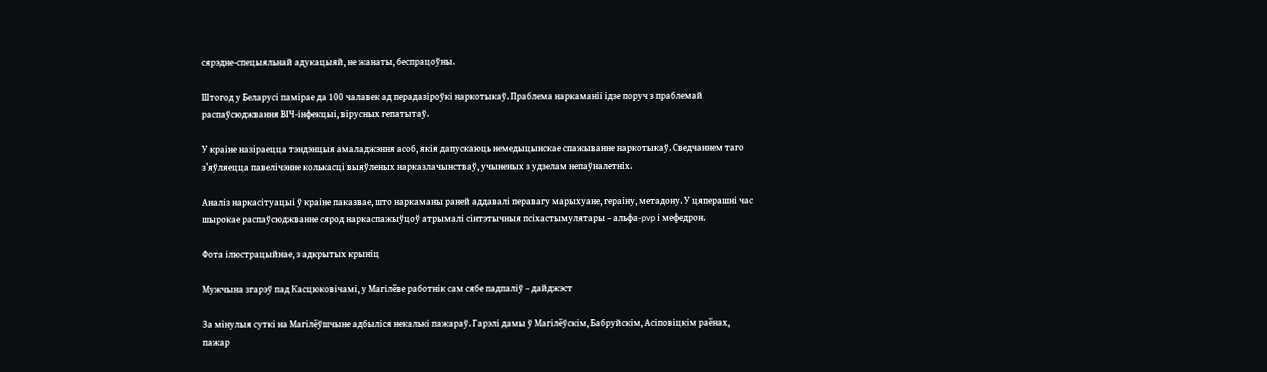сярэдне-спецыяльнай адукацыяй, не жанаты, беспрацоўны.

Штогод у Беларусі памірае да 100 чалавек ад перадазіроўкі наркотыкаў. Праблема наркаманіі ідзе поруч з праблемай распаўсюджвання ВІЧ-інфекцыі, вірусных гепатытаў.

У краіне назіраецца тэндэнцыя амаладжэння асоб, якія дапускаюць немедыцынскае спажыванне наркотыкаў. Сведчаннем таго з’яўляецца павелічэнне колькасці выяўленых нарказлачынстваў, учыненых з удзелам непаўналетніх.

Аналіз наркасітуацыі ў краіне паказвае, што наркаманы раней аддавалі перавагу марыхуане, гераіну, метадону. У цяперашні час шырокае распаўсюджванне сярод наркаспажыўцоў атрымалі сінтэтычныя псіхастымулятары – альфа-pvp і мефедрон.

Фота ілюстрацыйнае, з адкрытых крыніц

Мужчына згарэў пад Касцюковічамі, у Магілёве работнік сам сябе падпаліў – дайджэст

За мінулыя суткі на Магілёўшчыне адбыліся некалькі пажараў. Гарэлі дамы ў Магілёўскім, Бабруйскім, Асіповіцкім раёнах, пажар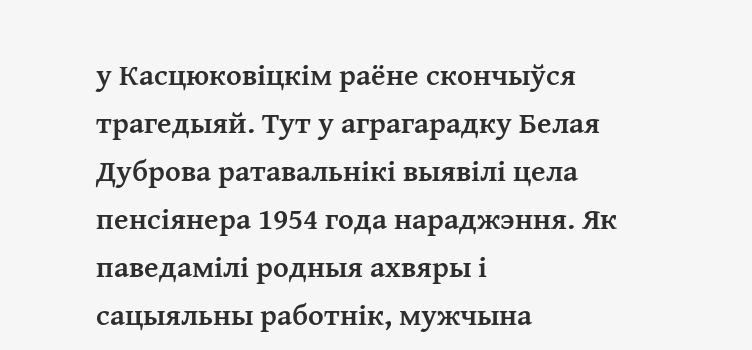у Касцюковіцкім раёне скончыўся трагедыяй. Тут у аграгарадку Белая Дуброва ратавальнікі выявілі цела пенсіянера 1954 года нараджэння. Як паведамілі родныя ахвяры і сацыяльны работнік, мужчына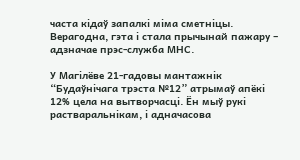часта кідаў запалкі міма сметніцы. Верагодна, гэта і стала прычынай пажару – адзначае прэс-служба МНС.

У Магілёве 21-гадовы мантажнік “Будаўнічага трэста №12” атрымаў апёкі 12% цела на вытворчасці. Ён мыў рукі растваральнікам, і адначасова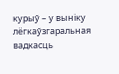курыў – у выніку лёгкаўзгаральная вадкасць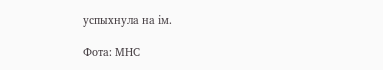успыхнула на ім.

Фота: МНС